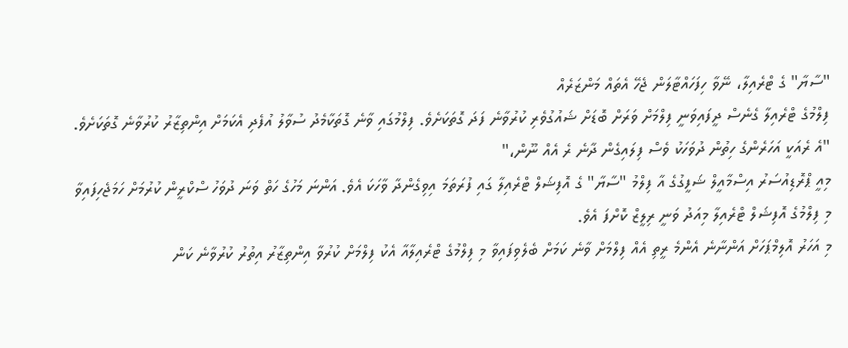"ސާޔާ" ގެ ޓްރެއިލާ، ނޭވާ ހިފަހައްޓާލަން ޖެހޭ އެތައް މަންޒަރެއް
ފިލްމުގެ ޓްރެއިލާ ގެނެސް ދީފައިވަނީ ފިލްމަށް ވަރަށް ބޮޑަށް ޝައުގުވެރި ކުރުވާނެ ފަދަ ގޮތަކަށެވެ. ފިލްމުގައި ވާނެ ގޮތަކާމެދު ސުވާލު އުފެދި އެކަމަށް އިންތިޒާރު ކުރުވާނެ ގޮތަކަށެވެ.
"އެ ރެއަކީ އަހަރެންގެ ހިތުން ދުވަހަކު ވެސް ފިލައިގެން ދާނެ ރެ އެއް ނޫން،"
މިއީ ޕްރޮޑިއުސަރު އިސްމާއީލް ޝަފީގުގެ އާ ފިލްމު "ސާޔާ" ގެ އޮފިޝަލް ޓްރެއިލާ ގައި ފުރަތަމަ އިވިގެންދާ ވާހަކަ އެވެ. އަންނަ މަހުގެ ހަތް ވަނަ ދުވަހު ސްކްރީން ކުރުމަށް ހަމަޖެހިފައިވާ މި ފިލްމުގެ އޮފިޝަލް ޓްރެއިލާ މިއަދު ވަނީ ރިލީޒް ކޮށްފަ އެވެ.
މި އަހަރު އޮލިމްޕަހަށް އަންނާނެ އެންމެ ރީތި އެއް ފިލްމަށް ވާނެ ކަމަށް ބެލެވިފައިވާ މި ފިލްމުގެ ޓްރެއިލާއާ އެކު ފިލްމަށް ކުރުވާ އިންތިޒާރު އިތުރު ކުރުވާނެ ކަން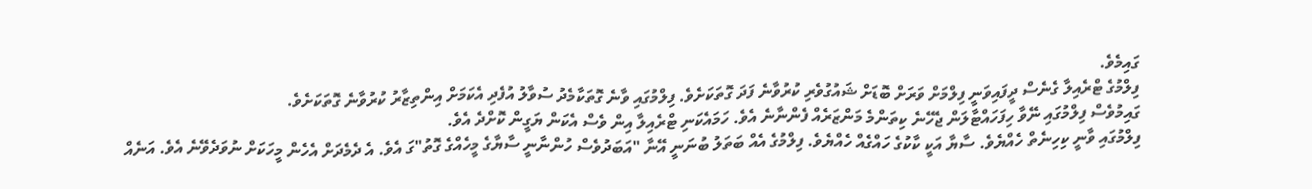ގައިމެވެ.
ފިލްމުގެ ޓްރެއިލާ ގެނެސް ދީފައިވަނީ ފިލްމަށް ވަރަށް ބޮޑަށް ޝައުގުވެރި ކުރުވާނެ ފަދަ ގޮތަކަށެވެ. ފިލްމުގައި ވާނެ ގޮތަކާމެދު ސުވާލު އުފެދި އެކަމަށް އިންތިޒާރު ކުރުވާނެ ގޮތަކަށެވެ.
ގައިމުވެސް ފިލްމުގައި ނޭވާ ހިފަހައްޓާލަން ޖެހޭނެ ކިތަންމެ މަންޒަރެއް ފެންނާނެ އެވެ. ހަމައެކަނި ޓްރެއިލާ އިން ވެސް އެކަން ޔަގީން ކޮށްދެ އެވެ.
ފިލްމުގައި ވާނީ ކިހިނެތް ހެއްޔެވެ. ސާޔާ އަކީ ކާކުގެ ހައްގެއް ހެއްޔެވެ. ފިލްމުގެ އެއް ބަތަލު ބުނަނީ އޭނާ "އަބަދުވެސް ހުންނާނީ ސާޔާގެ މީހެއްގެ ގޮތު"ގަ އެވެ. އެ ދެމެދަށް އެހެން މީހަކަށް ނުވަދެވޭނެ އެވެ. އަނެއް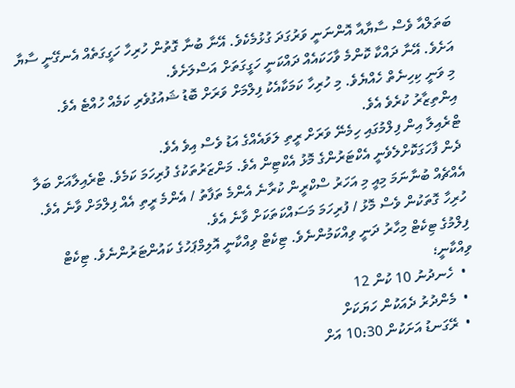ބަތަލްއާ ވެސް ސާޔާއާ އޮންނަނީ ވަރުގަދަ ގުޅުމެކެވެ. އޭނާ ބުނާ ގޮތުން ހުރިހާ ހަގީގަތެއް އެނގޭނީ ސާޔާ އަށެވެ. އޭނާ ދައްކާ ކޮންމެ ވާހަކައެއް ދައްކަނީ ހަގީގަތަށް އަސްލަށެވެ.
މި ވަނީ ކިހިނެތް ހެއްޔެވެ. މި ހުރިހާ ކަމަކާއެކު ފިލްމަށް ވަރަށް ބޮޑު ޝައުގުވެރި ކަމެއް ހުއްޓެ އެވެ. އިންތިޒާރު ކުރެވެ އެވެ.
ޓްރެއިލާ އިން ފިލްމުގައި ހިމެނޭ ވަރަށް ރީތި ލަވައެއްގެ އަޑު ވެސް އިވެ އެވެ.
ދެން ފާހަގަކޮށްލެވެނީ އެކްޓަރުންގެ މޮޅު އެކްޓިން އެވެ. މަންޒަރުތަކުގެ ފުރިހަމަ ކަމެވެ. ޓްރެއިލާއަށް ބަލާ އެއްޗެއް ބުނާނަމަ މިއީ މި އަހަރު ސްކްރީން ކުރާނެ އެންމެ ތަފާތު / އެންމެ ރީތި އެއް ފިލްމަށް ވާނެ އެވެ. ހުރިހާ ގޮތަކުން ވެސް މޮޅު / ފުރިހަމަ މަސައްކަތަކަށް ވާނެ އެވެ.
ފިލްމުގެ ޓިކެޓް މިހާރު ދަނީ ވިއްކަމުންނެވެ. ޓިކެޓް ވިއްކާނީ އޮލިމްޕަހުގެ ކައުންޓަރުންނެވެ. ޓިކެޓް ވިއްކާނީ؛
  •  ހެނދުނު 10 ކުން 12
  •  މެންދުރު ދެއަކުން ހަޔަކަށް
  •  ރޭގަނޑު އަށަކުން 10:30 އަށް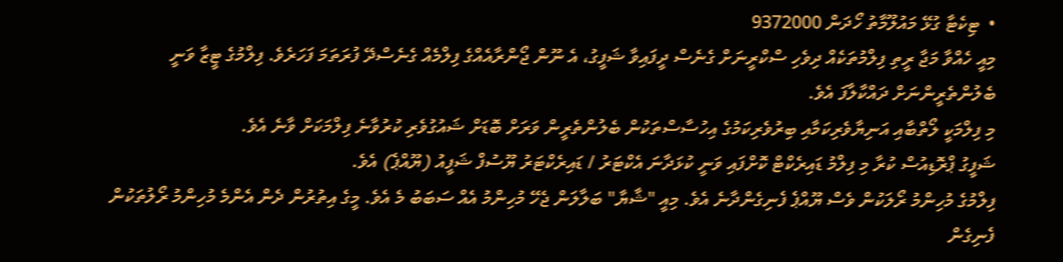•  ޓިކެޓާ ގުޅޭ މައުލޫމާތު ހޯދަން 9372000
މިއީ ހެއްވާ މަޖާ ރީތި ފިލްމުތަކެއް ދިވެހި ސްކްރީނަށް ގެނެސް ދީފައިވާ ޝަފީގު، އެ ނޫން ޖޯންރާއެއްގެ ފިލްމެއް ގެނެސްދޭ ފުރަތަމަ ފަހަރެވެ. ފިލްމުގެ ޓީޒާ ވަނީ ބެލުންތެރީންނަށް ދައްކާލާފަ އެވެ.
މި ފިލްމަކީ ލޯތްބާއި އަނިޔާވެރިކަމާއި ބިރުވެރިކަމުގެ އިހުސާސްތަކުން ބެލުންތެރީން ވަރަށް ބޮޑަށް ޝައުގުވެރި ކުރުވާނެ ފިލްމަކަށް ވާނެ އެވެ.
ޝަފީގު ޕްރޮޑިއުސް ކުރާ މި ފިލްމު ޑައިރެކްޓް ކޮށްފައި ވަނީ ކުޅަދާނަ އެކްޓަރު / ޑައިރެކްޓަރު ޔޫސުފް ޝަފީއު (ޔޫއްޕެ) އެވެ.
ފިލްމުގެ މުހިންމު ރޯލަކުން ވެސް ޔޫއްޕެ ފެނިގެންދާނެ އެވެ. މިއީ "ޝާޔާ" ބަލާލަން ޖެހޭ މުހިންމު އެއް ސަބަބު މެ އެވެ. މީގެ އިތުރުން ދެން އެންމެ މުހިންމު ރޯލުތަކުން ފެނިގެން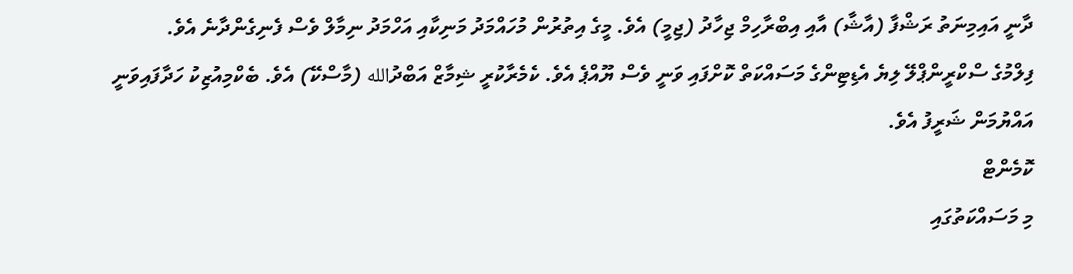ދާނީ އައިމިނަތު ރަޝްފާ (އާޝާ) އާއި އިބްރާހިމް ޖިހާދު (ޖިމީ) އެވެ. މީގެ އިތުރުން މުހައްމަދު މަނިކާއި އަހްމަދު ނިމާލް ވެސް ފެނިގެންދާނެ އެވެ.
ފިލްމުގެ ސްކްރީންޕްލޭ ލިޔެ އެޑިޓިންގެ މަސައްކަތް ކޮށްފައި ވަނީ ވެސް ޔޫއްޕެ އެވެ. ކެމެރާކުރީ ޝިމާޒް އަބްދުالله (މާސްކޭ) އެވެ. ބެކްމިއުޒިކު ހަދާފައިވަނީ އައްޔުމަން ޝަރީފު އެވެ.
ކޮމެންޓް
މި މަސައްކަތުގައި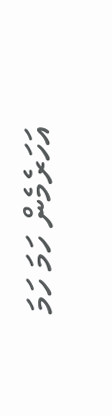އަހަރެމެން ހަމަ ހަމަ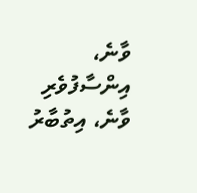ވާނެ، އިންސާފުވެރި ވާނެ، އިތުބާރު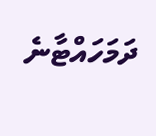ދަމަހައްޓާނެ